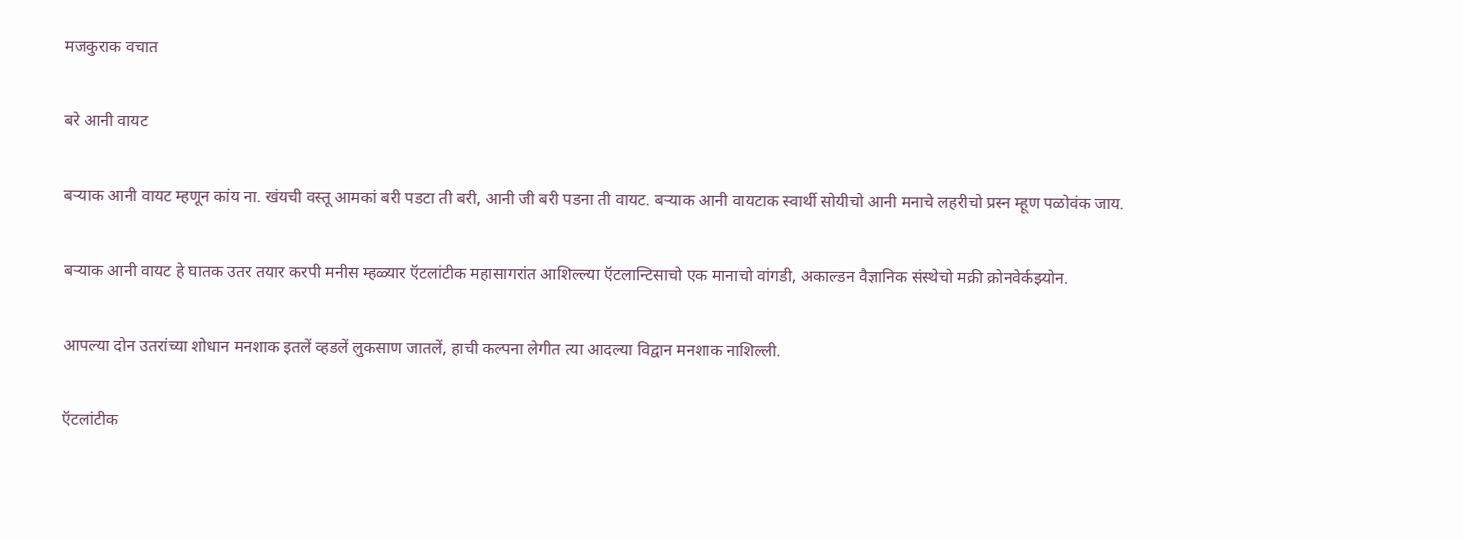मजकुराक वचात

बरे आनी वायट

बऱ्याक आनी वायट म्हणून कांय ना. खंयची वस्तू आमकां बरी पडटा ती बरी, आनी जी बरी पडना ती वायट. बऱ्याक आनी वायटाक स्वार्थी सोयीचो आनी मनाचे लहरीचो प्रस्न म्हूण पळोवंक जाय.

बऱ्याक आनी वायट हे घातक उतर तयार करपी मनीस म्हळ्यार ऍटलांटीक महासागरांत आशिल्ल्या ऍटलान्टिसाचो एक मानाचो वांगडी, अकाल्डन वैज्ञानिक संस्थेचो मक्री क्रोनवेर्कझ्योन.

आपल्या दोन उतरांच्या शोधान मनशाक इतलें व्हडलें लुकसाण जातलें, हाची कल्पना लेगीत त्या आदल्या विद्वान मनशाक नाशिल्ली.

ऍटलांटीक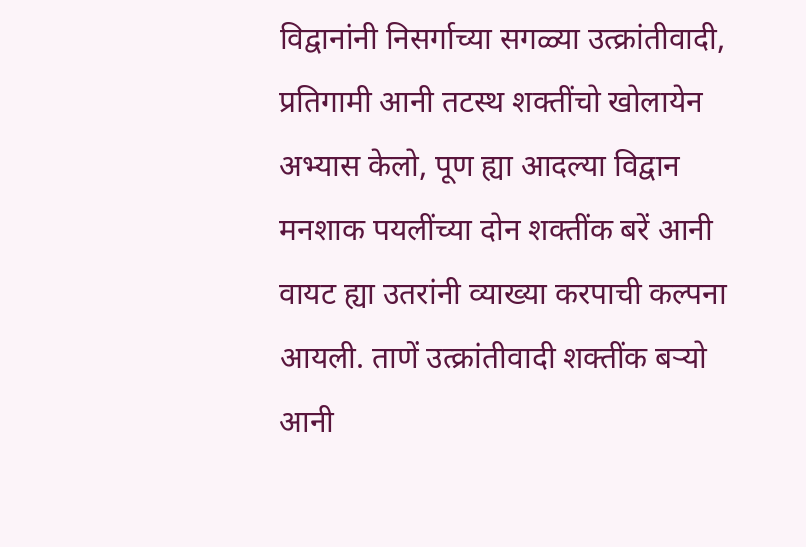विद्वानांनी निसर्गाच्या सगळ्या उत्क्रांतीवादी, प्रतिगामी आनी तटस्थ शक्तींचो खोलायेन अभ्यास केलो, पूण ह्या आदल्या विद्वान मनशाक पयलींच्या दोन शक्तींक बरें आनी वायट ह्या उतरांनी व्याख्या करपाची कल्पना आयली. ताणें उत्क्रांतीवादी शक्तींक बऱ्यो आनी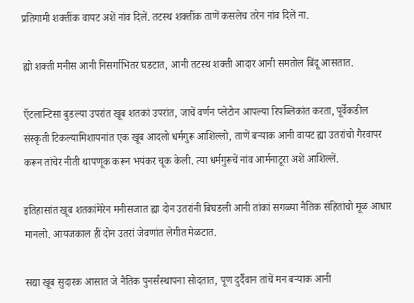प्रतिगामी शक्तींक वायट अशें नांव दिलें. तटस्थ शक्तींक ताणें कसलेच तरेन नांव दिलें ना.

ह्यो शक्ती मनीस आनी निसर्गाभितर घडटात, आनी तटस्थ शक्ती आदार आनी समतोल बिंदू आसतात.

ऍटलान्टिसा बुडल्या उपरांत खूब शतकां उपरांत, जाचें वर्णन प्लेटोन आपल्या रिपब्लिकांत करता, पूर्वेकडील संस्कृती टिकल्यामिशायनांत एक खूब आदलो धर्मगुरू आशिल्लो, ताणें बऱ्याक आनी वायट ह्या उतरांचो गैरवापर करून तांचेर नीती थापणूक करून भयंकर चूक केली. त्या धर्मगुरूचें नांव आर्मनाटूरा अशें आशिल्लें.

इतिहासांत खूब शतकांमेरेन मनीसजात ह्या दोन उतरांनी बिघडली आनी तांकां सगळ्या नैतिक संहितांचो मूळ आधार मानलो. आयजकाल हीं दोन उतरां जेवणांत लेगीत मेळटात.

सद्या खूब सुदारक आसात जे नैतिक पुनर्संस्थापना सोदतात, पूण दुर्दैवान तांचें मन बऱ्याक आनी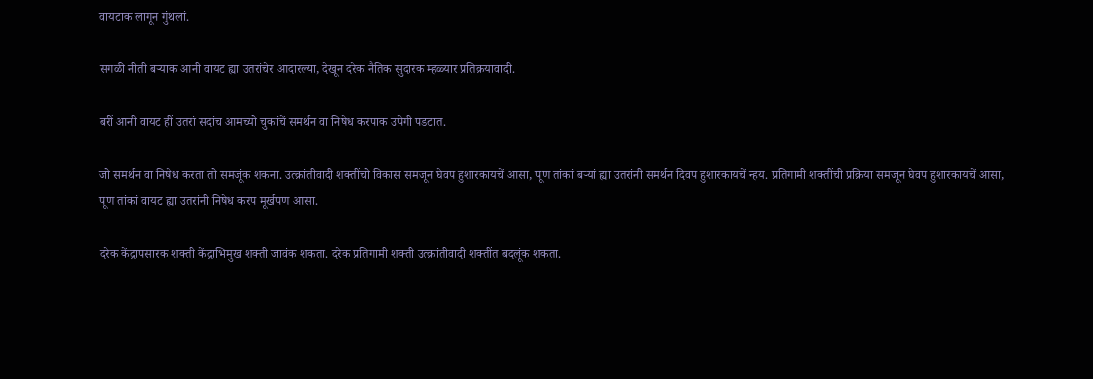वायटाक लागून गुंथलां.

सगळी नीती बऱ्याक आनी वायट ह्या उतरांचेर आदारल्या, देखून दरेक नैतिक सुदारक म्हळ्यार प्रतिक्रयावादी.

बरीं आनी वायट हीं उतरां सदांच आमच्यो चुकांचें समर्थन वा निषेध करपाक उपेगी पडटात.

जो समर्थन वा निषेध करता तो समजूंक शकना. उत्क्रांतीवादी शक्तींचो विकास समजून घेवप हुशारकायचें आसा, पूण तांकां बऱ्यां ह्या उतरांनी समर्थन दिवप हुशारकायचें न्हय. प्रतिगामी शक्तींची प्रक्रिया समजून घेवप हुशारकायचें आसा, पूण तांकां वायट ह्या उतरांनी निषेध करप मूर्खपण आसा.

दरेक केंद्रापसारक शक्ती केंद्राभिमुख शक्ती जावंक शकता. दरेक प्रतिगामी शक्ती उत्क्रांतीवादी शक्तींत बदलूंक शकता.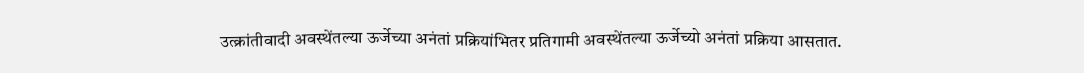उत्क्रांतीवादी अवस्थेंतल्या ऊर्जेच्या अनंतां प्रक्रियांभितर प्रतिगामी अवस्थेंतल्या ऊर्जेच्यो अनंतां प्रक्रिया आसतात.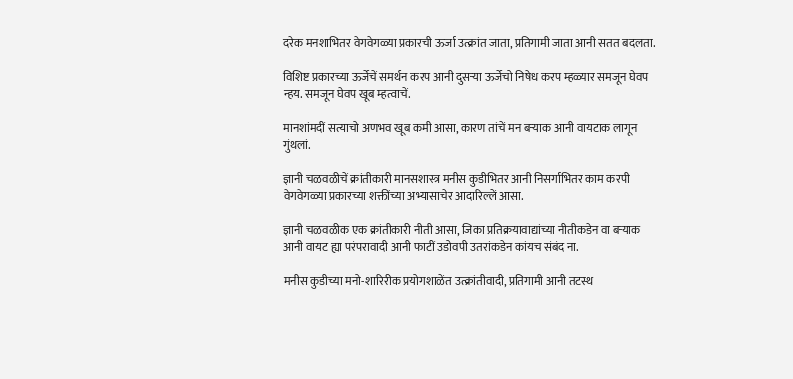दरेक मनशाभितर वेगवेगळ्या प्रकारची ऊर्जा उत्क्रांत जाता, प्रतिगामी जाता आनी सतत बदलता.

विशिष्ट प्रकारच्या ऊर्जेचें समर्थन करप आनी दुसऱ्या ऊर्जेचो निषेध करप म्हळ्यार समजून घेवप न्हय. समजून घेवप खूब म्हत्वाचें.

मानशांमदीं सत्याचो अणभव खूब कमी आसा, कारण तांचें मन बऱ्याक आनी वायटाक लागून गुंथलां.

ज्ञानी चळवळीचें क्रांतीकारी मानसशास्त्र मनीस कुडीभितर आनी निसर्गाभितर काम करपी वेगवेगळ्या प्रकारच्या शक्तींच्या अभ्यासाचेर आदारिल्लें आसा.

ज्ञानी चळवळीक एक क्रांतीकारी नीती आसा, जिका प्रतिक्रयावाद्यांच्या नीतीकडेन वा बऱ्याक आनी वायट ह्या परंपरावादी आनी फाटीं उडोवपी उतरांकडेन कांयच संबंद ना.

मनीस कुडीच्या मनो-शारिरीक प्रयोगशाळेंत उत्क्रांतीवादी, प्रतिगामी आनी तटस्थ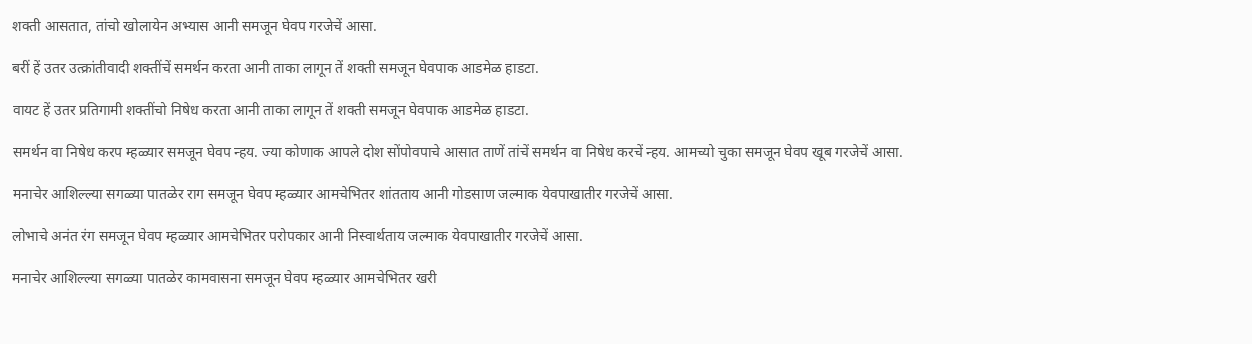शक्ती आसतात, तांचो खोलायेन अभ्यास आनी समजून घेवप गरजेचें आसा.

बरीं हें उतर उत्क्रांतीवादी शक्तींचें समर्थन करता आनी ताका लागून तें शक्ती समजून घेवपाक आडमेळ हाडटा.

वायट हें उतर प्रतिगामी शक्तींचो निषेध करता आनी ताका लागून तें शक्ती समजून घेवपाक आडमेळ हाडटा.

समर्थन वा निषेध करप म्हळ्यार समजून घेवप न्हय. ज्या कोणाक आपले दोश सोंपोवपाचे आसात ताणें तांचें समर्थन वा निषेध करचें न्हय. आमच्यो चुका समजून घेवप खूब गरजेचें आसा.

मनाचेर आशिल्ल्या सगळ्या पातळेर राग समजून घेवप म्हळ्यार आमचेभितर शांतताय आनी गोडसाण जल्माक येवपाखातीर गरजेचें आसा.

लोभाचे अनंत रंग समजून घेवप म्हळ्यार आमचेभितर परोपकार आनी निस्वार्थताय जल्माक येवपाखातीर गरजेचें आसा.

मनाचेर आशिल्ल्या सगळ्या पातळेर कामवासना समजून घेवप म्हळ्यार आमचेभितर खरी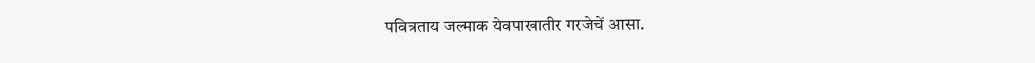पवित्रताय जल्माक येवपाखातीर गरजेचें आसा.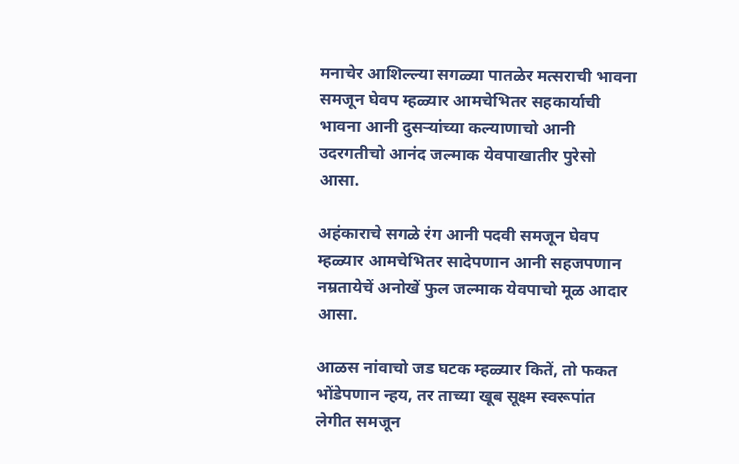मनाचेर आशिल्ल्या सगळ्या पातळेर मत्सराची भावना समजून घेवप म्हळ्यार आमचेभितर सहकार्याची भावना आनी दुसऱ्यांच्या कल्याणाचो आनी उदरगतीचो आनंद जल्माक येवपाखातीर पुरेसो आसा.

अहंकाराचे सगळे रंग आनी पदवी समजून घेवप म्हळ्यार आमचेभितर सादेपणान आनी सहजपणान नम्रतायेचें अनोखें फुल जल्माक येवपाचो मूळ आदार आसा.

आळस नांवाचो जड घटक म्हळ्यार कितें, तो फकत भोंडेपणान न्हय, तर ताच्या खूब सूक्ष्म स्वरूपांत लेगीत समजून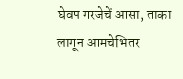घेवप गरजेचें आसा, ताका लागून आमचेभितर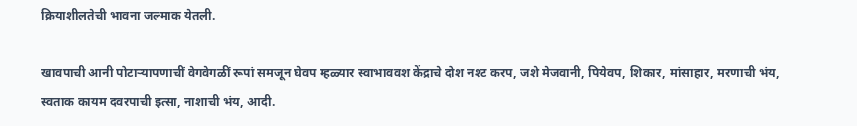क्रियाशीलतेची भावना जल्माक येतली.

खावपाची आनी पोटाऱ्यापणाचीं वेगवेगळीं रूपां समजून घेवप म्हळ्यार स्वाभाववश केंद्राचे दोश नश्ट करप, जशे मेजवानी, पियेवप, शिकार, मांसाहार, मरणाची भंय, स्वताक कायम दवरपाची इत्सा, नाशाची भंय, आदी.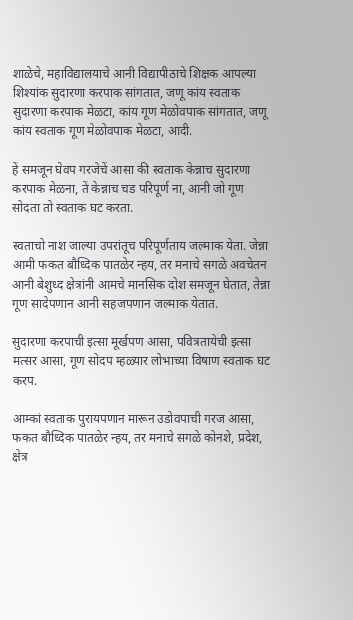शाळेचे, महाविद्यालयाचे आनी विद्यापीठाचे शिक्षक आपल्या शिश्यांक सुदारणा करपाक सांगतात, जणू कांय स्वताक सुदारणा करपाक मेळटा, कांय गूण मेळोवपाक सांगतात, जणू कांय स्वताक गूण मेळोवपाक मेळटा, आदी.

हें समजून घेवप गरजेचें आसा की स्वताक केन्नाच सुदारणा करपाक मेळना, तें केन्नाच चड परिपूर्ण ना, आनी जो गूण सोदता तो स्वताक घट करता.

स्वताचो नाश जाल्या उपरांतूच परिपूर्णताय जल्माक येता. जेन्ना आमी फकत बौध्दिक पातळेर न्हय, तर मनाचे सगळे अवचेतन आनी बेशुध्द क्षेत्रांनी आमचे मानसिक दोश समजून घेतात, तेन्ना गूण सादेपणान आनी सहजपणान जल्माक येतात.

सुदारणा करपाची इत्सा मूर्खपण आसा, पवित्रतायेची इत्सा मत्सर आसा, गूण सोदप म्हळ्यार लोभाच्या विषाण स्वताक घट करप.

आम्कां स्वताक पुरायपणान मारून उडोवपाची गरज आसा, फकत बौध्दिक पातळेर न्हय, तर मनाचे सगळे कोनशे, प्रदेश, क्षेत्र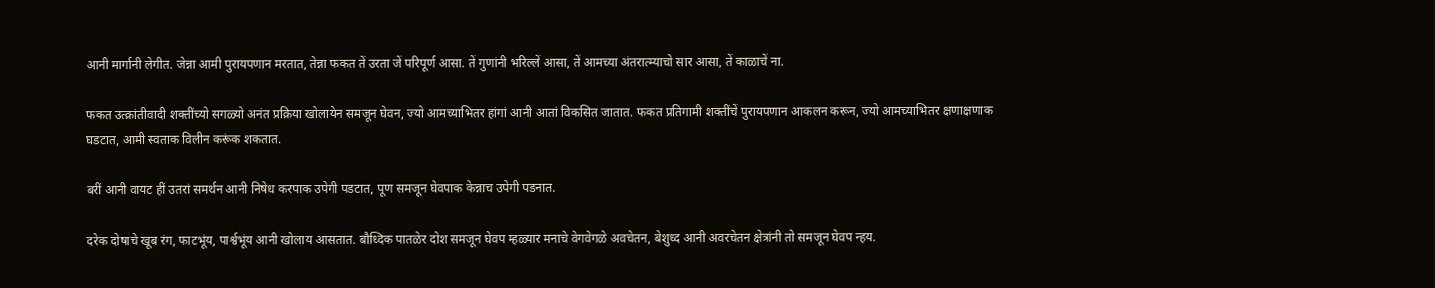आनी मार्गानी लेगीत. जेन्ना आमी पुरायपणान मरतात, तेन्ना फकत तें उरता जें परिपूर्ण आसा. तें गुणांनी भरिल्लें आसा, तें आमच्या अंतरात्म्याचो सार आसा, तें काळाचें ना.

फकत उत्क्रांतीवादी शक्तींच्यो सगळ्यो अनंत प्रक्रिया खोलायेन समजून घेवन, ज्यो आमच्याभितर हांगां आनी आतां विकसित जातात. फकत प्रतिगामी शक्तींचें पुरायपणान आकलन करून, ज्यो आमच्याभितर क्षणाक्षणाक घडटात, आमी स्वताक विलीन करूंक शकतात.

बरीं आनी वायट हीं उतरां समर्थन आनी निषेध करपाक उपेगी पडटात, पूण समजून घेवपाक केन्नाच उपेगी पडनात.

दरेक दोषाचे खूब रंग, फाटभूंय, पार्श्वभूंय आनी खोलाय आसतात. बौध्दिक पातळेर दोश समजून घेवप म्हळ्यार मनाचे वेगवेगळे अवचेतन, बेशुध्द आनी अवरचेतन क्षेत्रांनी तो समजून घेवप न्हय.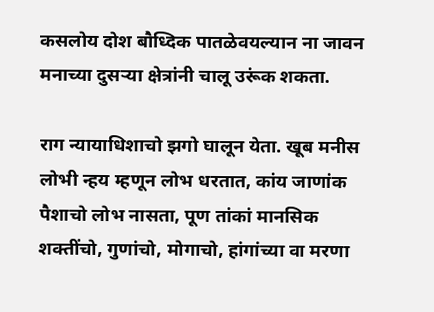कसलोय दोश बौध्दिक पातळेवयल्यान ना जावन मनाच्या दुसऱ्या क्षेत्रांनी चालू उरूंक शकता.

राग न्यायाधिशाचो झगो घालून येता. खूब मनीस लोभी न्हय म्हणून लोभ धरतात, कांय जाणांक पैशाचो लोभ नासता, पूण तांकां मानसिक शक्तींचो, गुणांचो, मोगाचो, हांगांच्या वा मरणा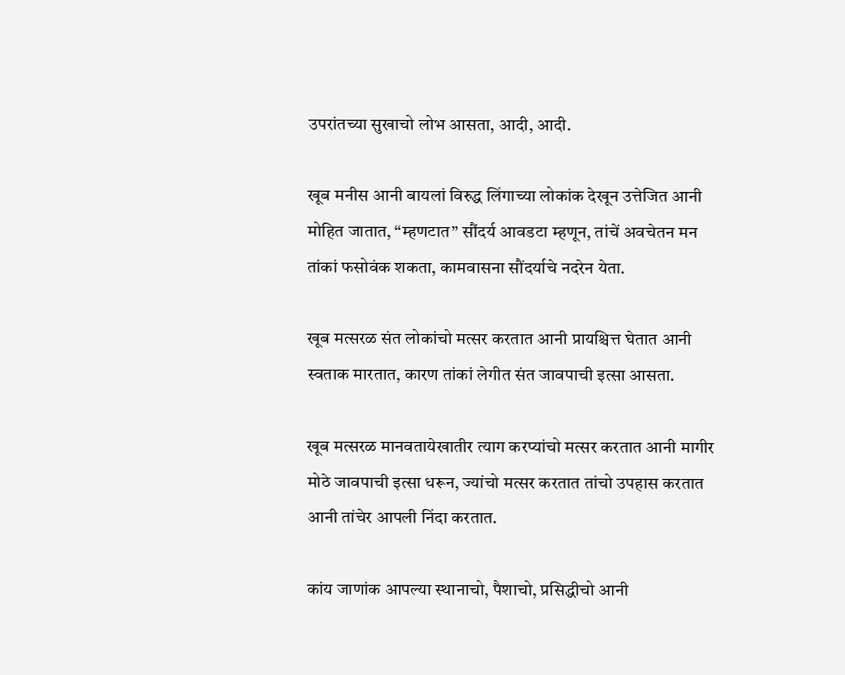उपरांतच्या सुखाचो लोभ आसता, आदी, आदी.

खूब मनीस आनी बायलां विरुद्ध लिंगाच्या लोकांक देखून उत्तेजित आनी मोहित जातात, “म्हणटात” सौंदर्य आवडटा म्हणून, तांचें अवचेतन मन तांकां फसोवंक शकता, कामवासना सौंदर्याचे नदरेन येता.

खूब मत्सरळ संत लोकांचो मत्सर करतात आनी प्रायश्चित्त घेतात आनी स्वताक मारतात, कारण तांकां लेगीत संत जावपाची इत्सा आसता.

खूब मत्सरळ मानवतायेखातीर त्याग करप्यांचो मत्सर करतात आनी मागीर मोठे जावपाची इत्सा धरून, ज्यांचो मत्सर करतात तांचो उपहास करतात आनी तांचेर आपली निंदा करतात.

कांय जाणांक आपल्या स्थानाचो, पैशाचो, प्रसिद्धीचो आनी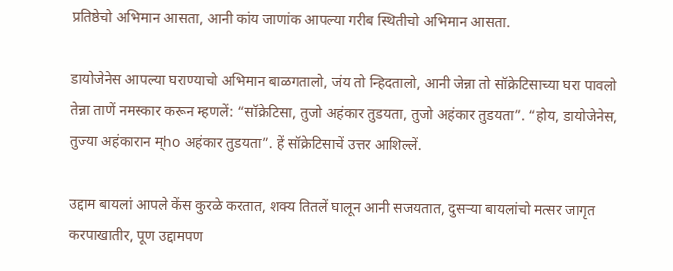प्रतिष्ठेचो अभिमान आसता, आनी कांय जाणांक आपल्या गरीब स्थितीचो अभिमान आसता.

डायोजेनेस आपल्या घराण्याचो अभिमान बाळगतालो, जंय तो न्हिदतालो, आनी जेन्ना तो सॉक्रेटिसाच्या घरा पावलो तेन्ना ताणें नमस्कार करून म्हणलें: “सॉक्रेटिसा, तुजो अहंकार तुडयता, तुजो अहंकार तुडयता”. “होय, डायोजेनेस, तुज्या अहंकारान म्ho अहंकार तुडयता”. हें सॉक्रेटिसाचें उत्तर आशिल्लें.

उद्दाम बायलां आपले केंस कुरळे करतात, शक्य तितलें घालून आनी सजयतात, दुसऱ्या बायलांचो मत्सर जागृत करपाखातीर, पूण उद्दामपण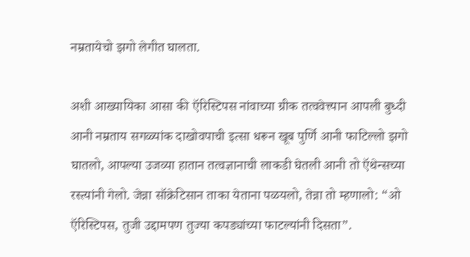नम्रतायेचो झगो लेगीत घालता.

अशी आख्यायिका आसा की ऍरिस्टिपस नांवाच्या ग्रीक तत्ववेत्त्यान आपली बुध्दी आनी नम्रताय सगळ्यांक दाखोवपाची इत्सा धरून खूब पुर्णि आनी फाटिल्लो झगो घातलो, आपल्या उजव्या हातान तत्वज्ञानाची लाकडी घेतली आनी तो ऍथेन्सच्या रस्त्यांनी गेलो. जेन्ना सॉक्रेटिसान ताका येताना पळयलो, तेन्ना तो म्हणालो: “ओ ऍरिस्टिपस, तुजी उद्दामपण तुज्या कपड्यांच्या फाटल्यांनी दिसता”.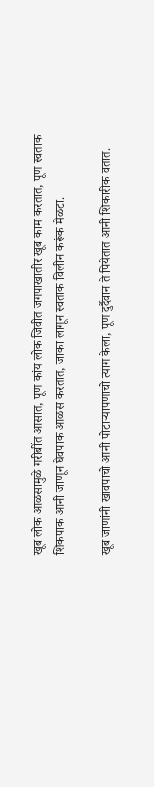खूब लोक आळसामुळे गरीबींत आसात, पूण कांय लोक जिवीत जगपाखातीर खूब काम करतात, पूण स्वताक शिकपाक आनी जाणून घेवपाक आळस करतात, जाका लागून स्वताक विलीन करूंक मेळटा.

खूब जाणांनी खावपाचो आनी पोटाऱ्यापणाचो त्याग केला, पूण दुर्दैवान ते पियेतात आनी शिकारीक वतात.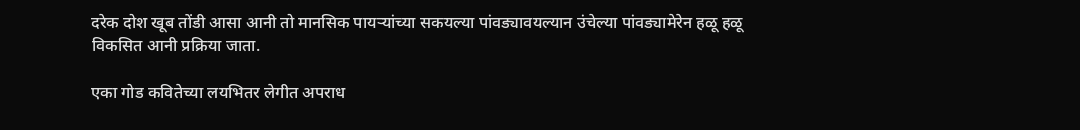दरेक दोश खूब तोंडी आसा आनी तो मानसिक पायऱ्यांच्या सकयल्या पांवड्यावयल्यान उंचेल्या पांवड्यामेरेन हळू हळू विकसित आनी प्रक्रिया जाता.

एका गोड कवितेच्या लयभितर लेगीत अपराध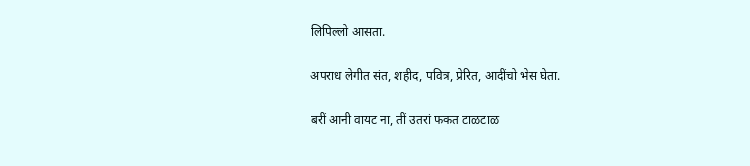लिपिल्लो आसता.

अपराध लेगीत संत, शहीद, पवित्र, प्रेरित, आदींचो भेस घेता.

बरीं आनी वायट ना, तीं उतरां फकत टाळटाळ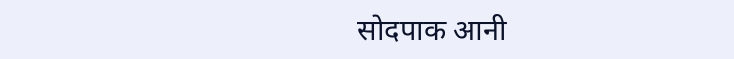सोदपाक आनी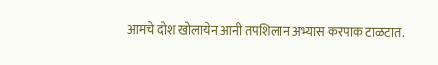आमचे दोश खोलायेन आनी तपशिलान अभ्यास करपाक टाळटात.